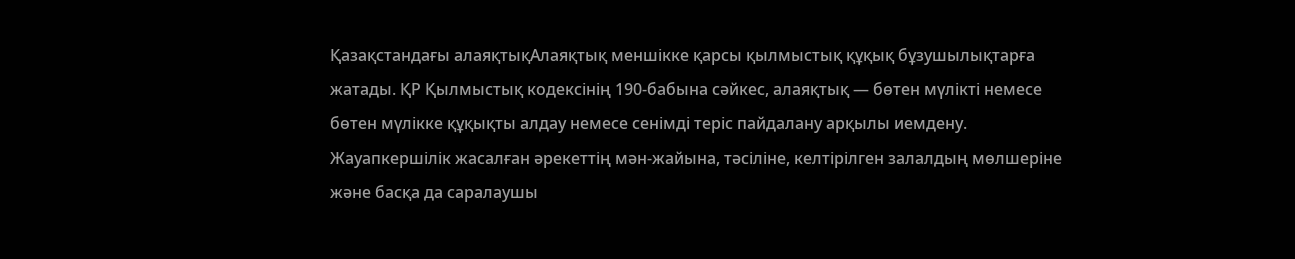Қазақстандағы алаяқтықАлаяқтық меншікке қарсы қылмыстық құқық бұзушылықтарға жатады. ҚР Қылмыстық кодексінің 190-бабына сәйкес, алаяқтық — бөтен мүлікті немесе бөтен мүлікке құқықты алдау немесе сенімді теріс пайдалану арқылы иемдену.
Жауапкершілік жасалған әрекеттің мән-жайына, тәсіліне, келтірілген залалдың мөлшеріне және басқа да саралаушы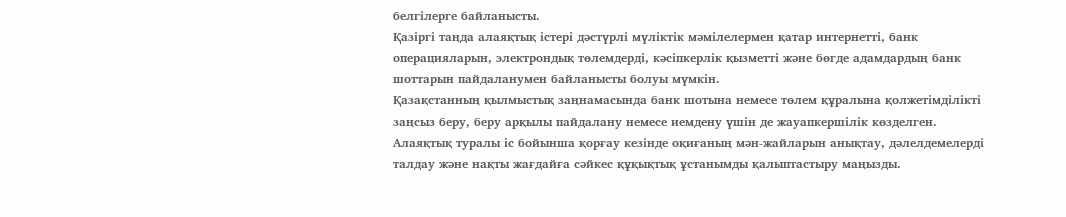белгілерге байланысты.
Қазіргі таңда алаяқтық істері дәстүрлі мүліктік мәмілелермен қатар интернетті, банк операцияларын, электрондық төлемдерді, кәсіпкерлік қызметті және бөгде адамдардың банк шоттарын пайдаланумен байланысты болуы мүмкін.
Қазақстанның қылмыстық заңнамасында банк шотына немесе төлем құралына қолжетімділікті заңсыз беру, беру арқылы пайдалану немесе иемдену үшін де жауапкершілік көзделген.
Алаяқтық туралы іс бойынша қорғау кезінде оқиғаның мән-жайларын анықтау, дәлелдемелерді талдау және нақты жағдайға сәйкес құқықтық ұстанымды қалыптастыру маңызды.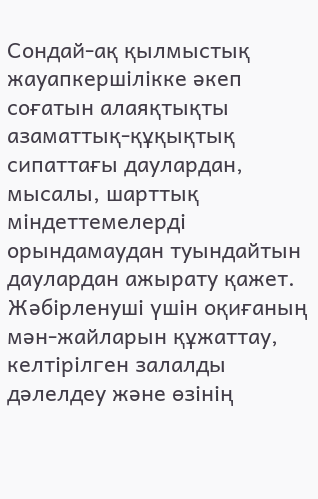Сондай-ақ қылмыстық жауапкершілікке әкеп соғатын алаяқтықты азаматтық-құқықтық сипаттағы даулардан, мысалы, шарттық міндеттемелерді орындамаудан туындайтын даулардан ажырату қажет.
Жәбірленуші үшін оқиғаның мән-жайларын құжаттау, келтірілген залалды дәлелдеу және өзінің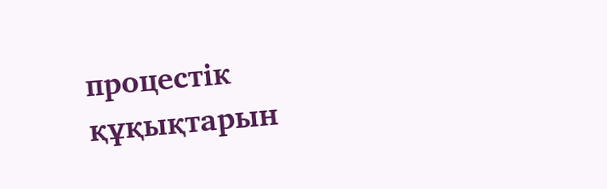процестік құқықтарын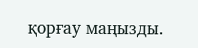қорғау маңызды.